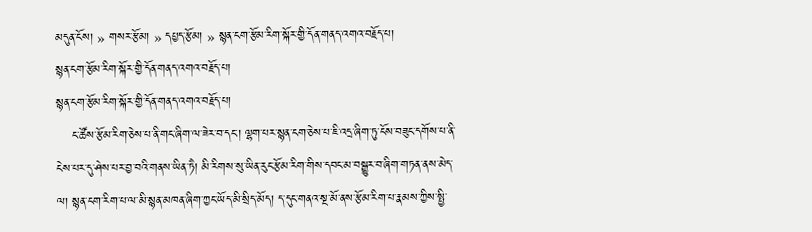མདུན་ངོས། » གསར་རྩོམ། » དཔྱད་རྩོམ། » སྙན་ངག་རྩོམ་རིག་སྐོར་གྱི་དོན་གནད་འགའ་བརྗོད་པ།
སྙན་ངག་རྩོམ་རིག་སྐོར་གྱི་དོན་གནད་འགའ་བརྗོད་པ།
སྙན་ངག་རྩོམ་རིག་སྐོར་གྱི་དོན་གནད་འགའ་བརྗོད་པ།
    ང་ཚོས་རྩོམ་རིག་ཅེས་པ་ནི་གང་ཞིག་ལ་ཟེར་བ་དང་། ལྷག་པར་སྙན་ངག་ཅེས་པ་ཇི་འདྲ་ཞིག་ཏུ་ངོས་བཟུང་དགོས་པ་ནི་ངེས་པར་དུ་ཤེས་པར་བྱ་བའི་གནས་ཡིན་ཏཻ། མི་རིགས་སུ་ཡིན་རུང་རྩོམ་རིག་གིས་དབང་མ་བསྒྱུར་བ་ཞིག་གཏན་ནས་མེད་ལ། སྙན་ངག་རིག་པ་ལ་མི་སྙན་མཁན་ཞིག་ཀྱང་ཡོད་མི་སྲིད་མོད། ད་དུང་གནའ་སྔ་མོ་ནས་རྩོམ་རིག་པ་རྣམས་ཀྱིས་སྤྱི་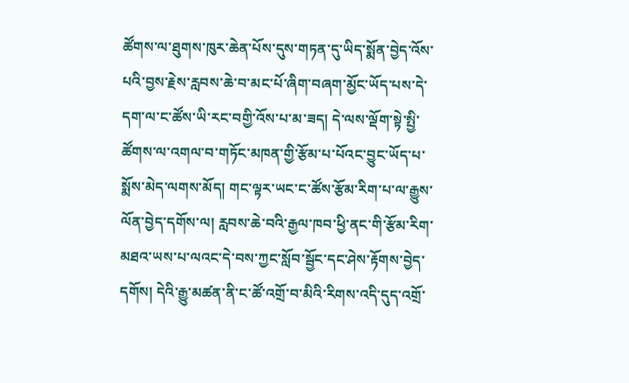ཚོགས་ལ་ཐུགས་ཁུར་ཆེན་པོས་དུས་གཏན་དུ་ཡིད་སྨོན་བྱེད་འོས་པའི་བྱས་རྗེས་རླབས་ཆེ་བ་མང་པོ་ཞིག་བཞག་མྱོང་ཡོད་པས་དེ་དག་ལ་ང་ཚོས་ཡི་རང་བགྱི་འོས་པ་མ་ཟད། དེ་ལས་ལྡོག་སྟེ་སྤྱི་ཚོགས་ལ་འགལ་བ་གཏོང་མཁན་གྱི་རྩོམ་པ་པོའང་བྱུང་ཡོད་པ་སྨོས་མེད་ལགས་མོད། གང་ལྟར་ཡང་ང་ཚོས་རྩོམ་རིག་པ་ལ་རྒྱུས་ལོན་བྱེད་དགོས་ལ། རླབས་ཆེ་བའི་རྒྱལ་ཁབ་ཕྱི་ནང་གི་རྩོམ་རིག་མཐའ་ཡས་པ་ལའང་དེ་བས་ཀྱང་སློབ་སྦྱོང་དང་ཤེས་རྟོགས་བྱེད་དགོས། དེའི་རྒྱུ་མཚན་ནི་ང་ཚོ་འགྲོ་བ་མིའི་རིགས་འདི་དུད་འགྲོ་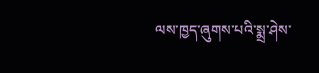ལས་ཁྱད་ཞུགས་པའི་སྨྲ་ཤེས་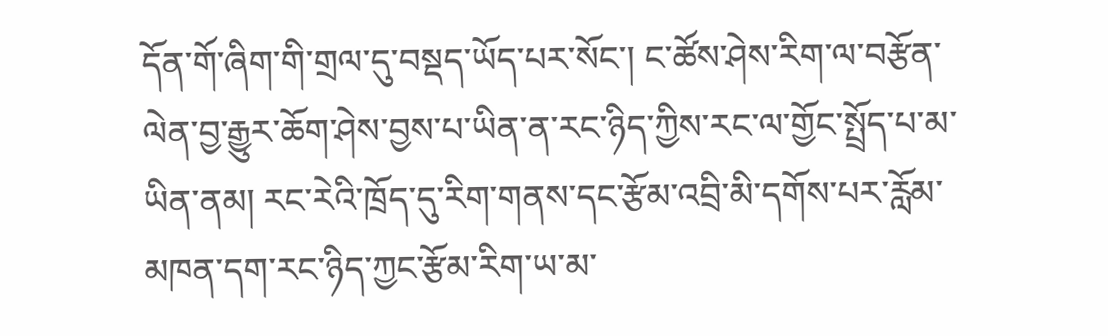དོན་གོ་ཞིག་གི་གྲལ་དུ་བསྡད་ཡོད་པར་སོང་། ང་ཚོས་ཤེས་རིག་ལ་བརྩོན་ལེན་བྱ་རྒྱུར་ཆོག་ཤེས་བྱས་པ་ཡིན་ན་རང་ཉིད་ཀྱིས་རང་ལ་གྱོང་སྤྲོད་པ་མ་ཡིན་ནམ། རང་རེའི་ཁྲོད་དུ་རིག་གནས་དང་རྩོམ་འབྲི་མི་དགོས་པར་རློམ་མཁན་དག་རང་ཉིད་ཀྱང་རྩོམ་རིག་ཡ་མ་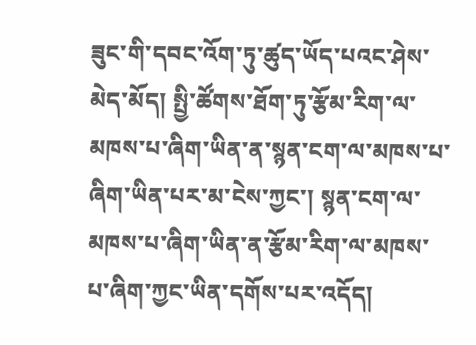ཟུང་གི་དབང་འོག་ཏུ་ཚུད་ཡོད་པའང་ཤེས་མེད་མོད། སྤྱི་ཚོགས་ཐོག་ཏུ་རྩོམ་རིག་ལ་མཁས་པ་ཞིག་ཡིན་ན་སྙན་ངག་ལ་མཁས་པ་ཞིག་ཡིན་པར་མ་ངེས་ཀྱང་། སྙན་ངག་ལ་མཁས་པ་ཞིག་ཡིན་ན་རྩོམ་རིག་ལ་མཁས་པ་ཞིག་ཀྱང་ཡིན་དགོས་པར་འདོད།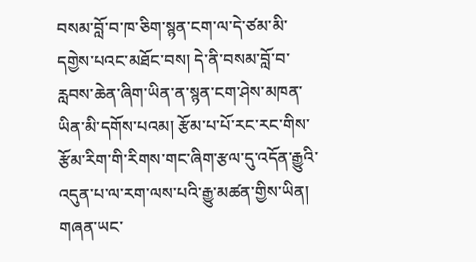བསམ་བློ་བ་ཁ་ཅིག་སྙན་ངག་ལ་དེ་ཙམ་མི་དགྱེས་པའང་མཐོང་བས། དེ་ནི་བསམ་བློ་བ་རླབས་ཆེན་ཞིག་ཡིན་ན་སྙན་ངག་ཤེས་མཁན་ཡིན་མི་དགོས་པའམ། རྩོམ་པ་པོ་རང་རང་གིས་རྩོམ་རིག་གི་རིགས་གང་ཞིག་རྩལ་དུ་འདོན་རྒྱུའི་འདུན་པ་ལ་རག་ལས་པའི་རྒྱུ་མཚན་གྱིས་ཡིན། གཞན་ཡང་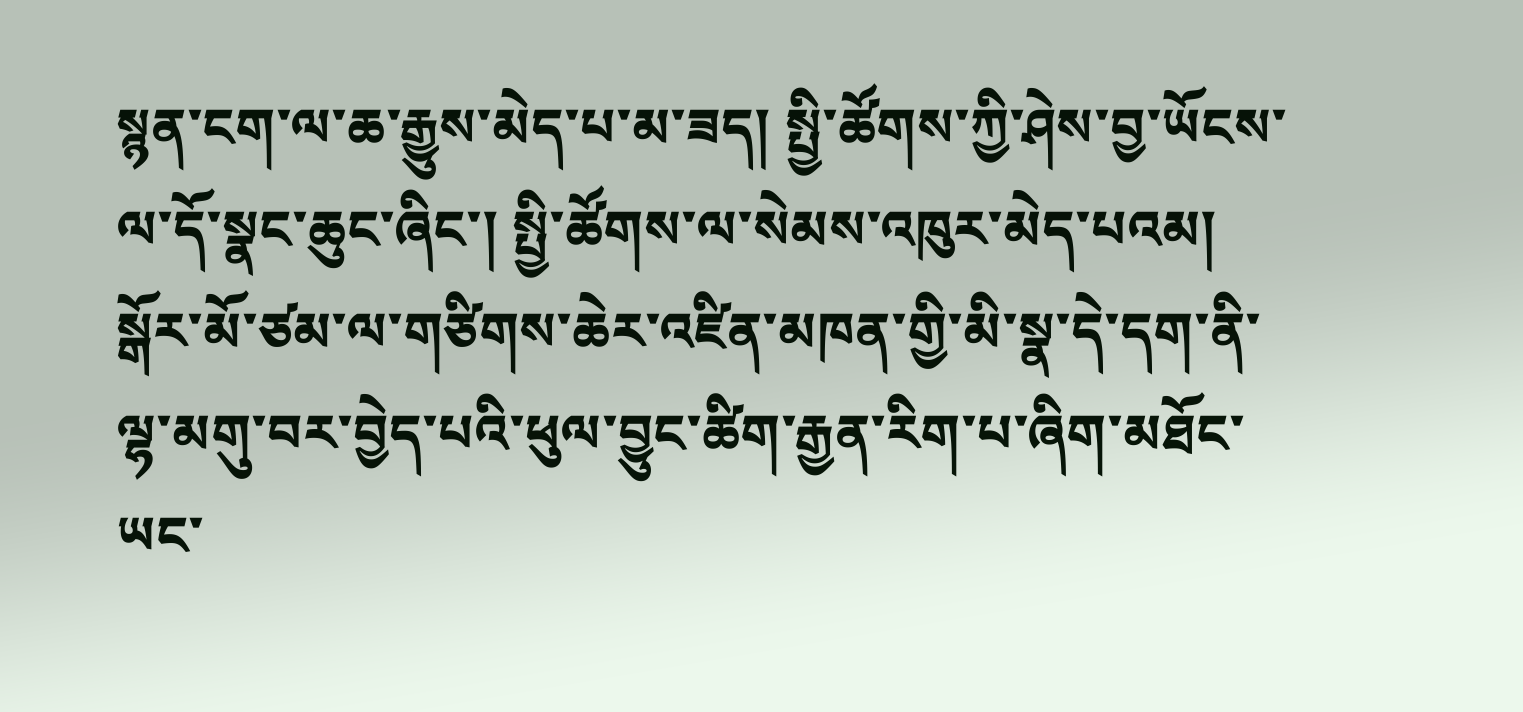སྙན་ངག་ལ་ཆ་རྒྱུས་མེད་པ་མ་ཟད། སྤྱི་ཚོགས་ཀྱི་ཤེས་བྱ་ཡོངས་ལ་དོ་སྣང་ཆུང་ཞིང་། སྤྱི་ཚོགས་ལ་སེམས་འཁུར་མེད་པའམ། སྒོར་མོ་ཙམ་ལ་གཙིགས་ཆེར་འཛིན་མཁན་གྱི་མི་སྣ་དེ་དག་ནི་ལྷ་མགུ་བར་བྱེད་པའི་ཕུལ་བྱུང་ཚིག་རྒྱན་རིག་པ་ཞིག་མཐོང་ཡང་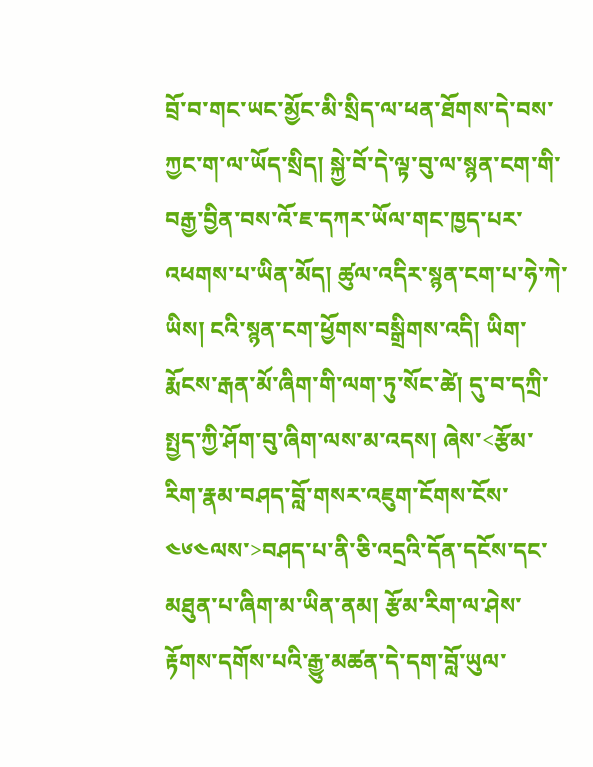བྲོ་བ་གང་ཡང་མྱོང་མི་སྲིད་ལ་ཕན་ཐོགས་དེ་བས་ཀྱང་ག་ལ་ཡོད་སྲིད། སྐྱེ་བོ་དེ་ལྟ་བུ་ལ་སྙན་ངག་གི་བརྒྱ་བྱིན་བས་འོ་ཇ་དཀར་ཡོལ་གང་ཁྱད་པར་འཕགས་པ་ཡིན་མོད། ཚུལ་འདིར་སྙན་ངག་པ་ཧེ་ཀེ་ཡིས། ངའི་སྙན་ངག་ཕྱོགས་བསྒྲིགས་འདི། ཡིག་རྨོངས་རྒན་མོ་ཞིག་གི་ལག་ཏུ་སོང་ཚེ། དུ་བ་དཀྲི་སྤྱད་ཀྱི་ཤོག་བུ་ཞིག་ལས་མ་འདས། ཞེས་<རྩོམ་རིག་རྣམ་བཤད་བློ་གསར་འཇུག་ངོགས་ངོས་༤༦༤ལས་>བཤད་པ་ནི་ཅི་འདྲའི་དོན་དངོས་དང་མཐུན་པ་ཞིག་མ་ཡིན་ནམ། རྩོམ་རིག་ལ་ཤེས་རྟོགས་དགོས་པའི་རྒྱུ་མཚན་དེ་དག་བློ་ཡུལ་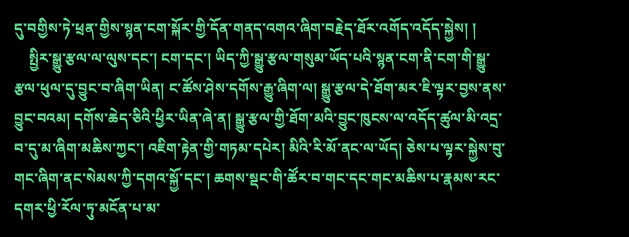དུ་བགྱིས་ཏེ་ཕྲན་གྱིས་སྙན་ངག་སྐོར་གྱི་དོན་གནད་འགའ་ཞིག་བརྗེད་ཐོར་འགོད་འདོད་སྐྱེས། །
    སྤྱིར་སྒྱུ་རྩལ་ལ་ལུས་དང་། ངག་དང་། ཡིད་ཀྱི་སྒྱུ་རྩལ་གསུམ་ཡོད་པའི་སྙན་ངག་ནི་ངག་གི་སྒྱུ་རྩལ་ཕུལ་དུ་བྱུང་བ་ཞིག་ཡིན། ང་ཚོས་ཤེས་དགོས་རྒྱུ་ཞིག་ལ། སྒྱུ་རྩལ་དེ་ཐོག་མར་ཇི་ལྟར་བྱས་ནས་བྱུང་བའམ། དགོས་ཆེད་ཅིའི་ཕྱིར་ཡིན་ཞེ་ན། སྒྱུ་རྩལ་གྱི་ཐོག་མའི་བྱུང་ཁུངས་ལ་འདོད་ཚུལ་མི་འདྲ་བ་དུ་མ་ཞིག་མཆིས་ཀྱང་། འཇིག་རྟེན་གྱི་གཏམ་དཔེར། མིའི་རི་མོ་ནང་ལ་ཡོད། ཅེས་པ་ལྟར་སྐྱེས་བུ་གང་ཞིག་ནང་སེམས་ཀྱི་དགའ་སྐྱོ་དང་། ཆགས་སྡང་གི་ཚོར་བ་གང་དང་གང་མཆིས་པ་རྣམས་རང་དགར་ཕྱི་རོལ་ཏུ་མངོན་པ་མ་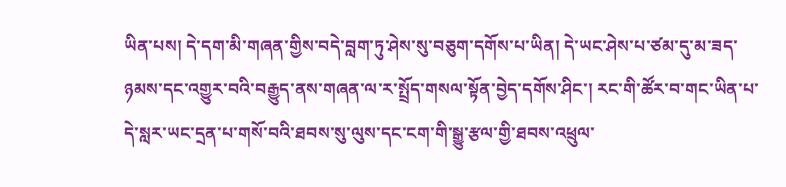ཡིན་པས། དེ་དག་མི་གཞན་གྱིས་བདེ་བླག་ཏུ་ཤེས་སུ་བཅུག་དགོས་པ་ཡིན། དེ་ཡང་ཤེས་པ་ཙམ་དུ་མ་ཟད་ཉམས་དང་འགྱུར་བའི་བརྒྱུད་ནས་གཞན་ལ་ར་སྤྲོད་གསལ་སྟོན་བྱེད་དགོས་ཤིང་། རང་གི་ཚོར་བ་གང་ཡིན་པ་དེ་སླར་ཡང་དྲན་པ་གསོ་བའི་ཐབས་སུ་ལུས་དང་ངག་གི་སྒྱུ་རྩལ་གྱི་ཐབས་འཕྲུལ་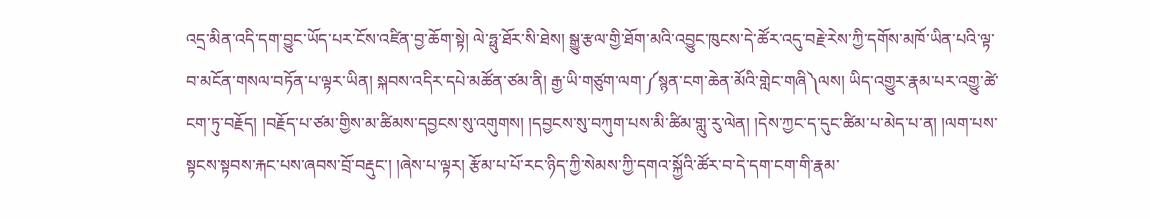འདྲ་མིན་འདི་དག་བྱུང་ཡོད་པར་ངོས་འཛིན་བྱ་ཆོག་སྟེ། ལེ་ཧྥུ་ཐོར་སི་ཐེས། སྒྱུ་རྩལ་གྱི་ཐོག་མའི་འབྱུང་ཁུངས་དེ་ཚོར་འདུ་བརྗེ་རེས་ཀྱི་དགོས་མཁོ་ཡིན་པའི་ལྟ་བ་མངོན་གསལ་བཏོན་པ་ལྟར་ཡིན། སྐབས་འདིར་དཔེ་མཚོན་ཙམ་ནི། རྒྱ་ཡི་གཙུག་ལག་༼སྙན་ངག་ཆེན་མོའི་གླེང་གཞི༽ལས། ཡིད་འགྱུར་རྣམ་པར་འགྱུ་ཚེ་ངག་ཏུ་བརྗོད། །བརྗོད་པ་ཙམ་གྱིས་མ་ཚིམས་དབྱངས་སུ་འགུགས། །དབྱངས་སུ་བཀུག་པས་མི་ཚིམ་གླུ་རུ་ལེན། །དེས་ཀྱང་ད་དུང་ཚིམ་པ་མེད་པ་ན། །ལག་པས་སྟངས་སྟབས་རྐང་པས་ཞབས་བྲོ་བརྡུང་། །ཞེས་པ་ལྟར། རྩོམ་པ་པོ་རང་ཉིད་ཀྱི་སེམས་ཀྱི་དགའ་སྐྱོའི་ཚོར་བ་དེ་དག་ངག་གི་རྣམ་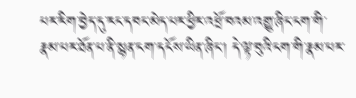པར་རིག་བྱེད་དུ་རང་དབང་མེད་པར་ཕྱིར་འཕྲོ་བའམ་འགྱུ་ཞིང་ངག་གི་རྣམ་པར་ཐོན་པ་ནི་སྙན་ངག་དངོས་ཡིན་ཞིང་། དེ་ལྟ་བུའི་ངག་གི་རྣམ་པར་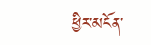ཕྱིར་མངོན་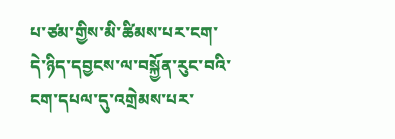པ་ཙམ་གྱིས་མི་ཚིམས་པར་ངག་དེ་ཉིད་དབྱངས་ལ་བསྐྱོན་རུང་བའི་ངག་དཔལ་དུ་འགྲེམས་པར་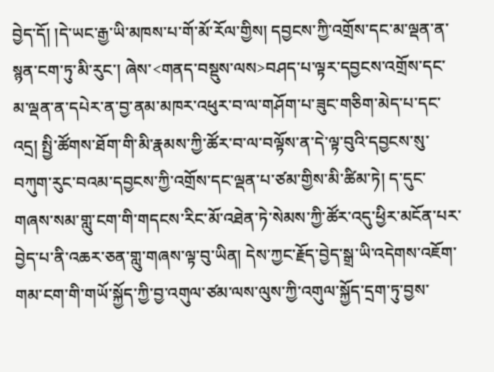བྱེད་དོ། །དེ་ཡང་རྒྱ་ཡི་མཁས་པ་གོ་མོ་རོལ་གྱིས། དབྱངས་ཀྱི་འགྲོས་དང་མ་ལྡན་ན་སྙན་ངག་ཏུ་མི་རུང་། ཞེས་<གནད་བསྡུས་ལས>བཤད་པ་ལྟར་དབྱངས་འགྲོས་དང་མ་ལྡན་ན་དཔེར་ན་བྱ་ནམ་མཁར་འཕུར་བ་ལ་གཤོག་པ་ཟུང་གཅིག་མེད་པ་དང་འདྲ། སྤྱི་ཚོགས་ཐོག་གི་མི་རྣམས་ཀྱི་ཚོར་བ་ལ་བལྟོས་ན་དེ་ལྟ་བུའི་དབྱངས་སུ་བཀུག་རུང་བའམ་དབྱངས་ཀྱི་འགྲོས་དང་ལྡན་པ་ཙམ་གྱིས་མི་ཚིམ་ཏེ། ད་དུང་གཞས་སམ་གླུ་ངག་གི་གདངས་རིང་མོ་འཐེན་ཏེ་སེམས་ཀྱི་ཚོར་འདུ་ཕྱིར་མངོན་པར་བྱེད་པ་ནི་འཆར་ཅན་གླུ་གཞས་ལྟ་བུ་ཡིན། དེས་ཀྱང་རྗོད་བྱེད་སྒྲ་ཡི་འདེགས་འཇོག་གམ་ངག་གི་གཡོ་སྐྱོད་ཀྱི་བྱ་འགུལ་ཙམ་ལས་ལུས་ཀྱི་འགུལ་སྐྱོད་དྲག་ཏུ་བྱས་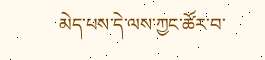མེད་པས་དེ་ལས་ཀྱང་ཚོར་བ་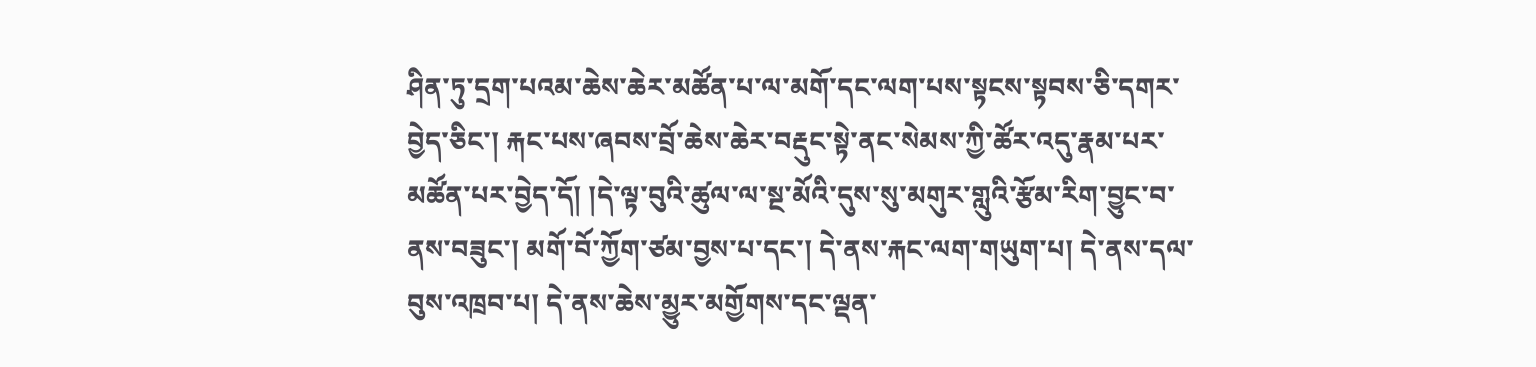ཤིན་ཏུ་དྲག་པའམ་ཆེས་ཆེར་མཚོན་པ་ལ་མགོ་དང་ལག་པས་སྟངས་སྟབས་ཅི་དགར་བྱེད་ཅིང་། རྐང་པས་ཞབས་བྲོ་ཆེས་ཆེར་བརྡུང་སྟེ་ནང་སེམས་ཀྱི་ཚོར་འདུ་རྣམ་པར་མཚོན་པར་བྱེད་དོ། །དེ་ལྟ་བུའི་ཚུལ་ལ་སྔ་མོའི་དུས་སུ་མགུར་གླུའི་རྩོམ་རིག་བྱུང་བ་ནས་བཟུང་། མགོ་བོ་ཀྱོག་ཙམ་བྱས་པ་དང་། དེ་ནས་རྐང་ལག་གཡུག་པ། དེ་ནས་དལ་བུས་འཁྲབ་པ། དེ་ནས་ཆེས་མྱུར་མགྱོགས་དང་ལྡན་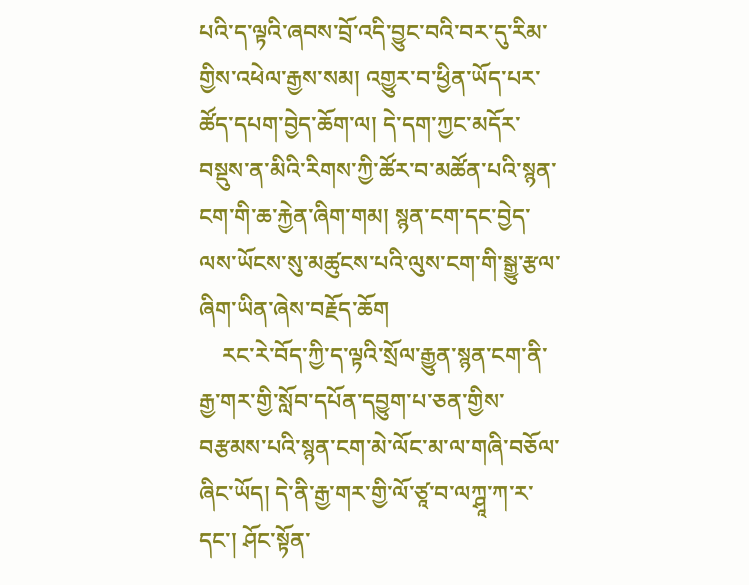པའི་ད་ལྟའི་ཞབས་བྲོ་འདི་བྱུང་བའི་བར་དུ་རིམ་གྱིས་འཕེལ་རྒྱས་སམ། འགྱུར་བ་ཕྱིན་ཡོད་པར་ཚོད་དཔག་བྱེད་ཆོག་ལ། དེ་དག་ཀྱང་མདོར་བསྡུས་ན་མིའི་རིགས་ཀྱི་ཚོར་བ་མཚོན་པའི་སྙན་ངག་གི་ཆ་རྐྱེན་ཞིག་གམ། སྙན་ངག་དང་བྱེད་ལས་ཡོངས་སུ་མཚུངས་པའི་ལུས་ངག་གི་སྒྱུ་རྩལ་ཞིག་ཡིན་ཞེས་བརྗོད་ཆོག
    རང་རེ་བོད་ཀྱི་ད་ལྟའི་སྲོལ་རྒྱུན་སྙན་ངག་ནི་རྒྱ་གར་གྱི་སློབ་དཔོན་དབྱུག་པ་ཅན་གྱིས་བརྩམས་པའི་སྙན་ངག་མེ་ལོང་མ་ལ་གཞི་བཅོལ་ཞིང་ཡོད། དེ་ནི་རྒྱ་གར་གྱི་ལོ་ཙཱ་བ་ལཀྴཱ་ཀ་ར་དང་། ཤོང་སྟོན་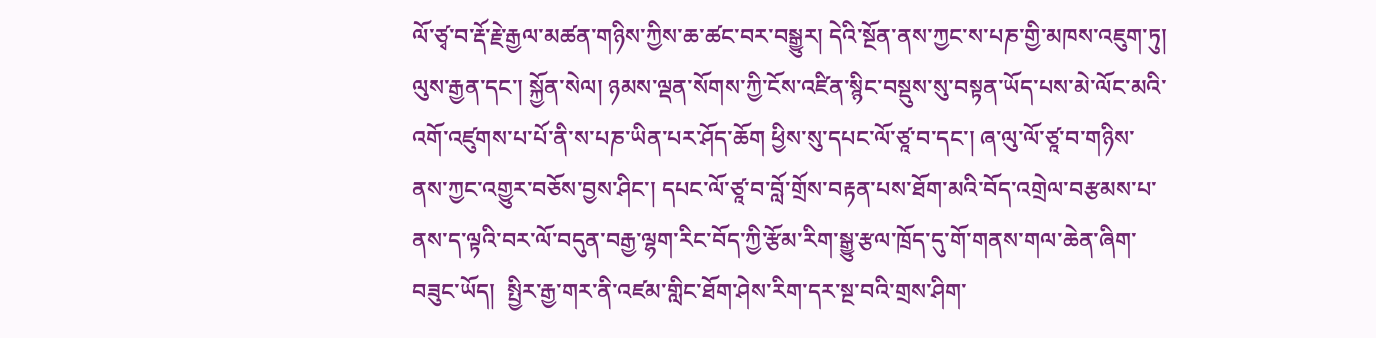ལོ་ཙྭ་བ་རྡོ་རྗེ་རྒྱལ་མཚན་གཉིས་ཀྱིས་ཆ་ཚང་བར་བསྒྱུར། དེའི་སྔོན་ནས་ཀྱང་ས་པཎ་གྱི་མཁས་འཇུག་ཏུ། ལུས་རྒྱན་དང་། སྐྱོན་སེལ། ཉམས་ལྡན་སོགས་ཀྱི་ངོས་འཛིན་སྙིང་བསྡུས་སུ་བསྟན་ཡོད་པས་མེ་ལོང་མའི་འགོ་འཛུགས་པ་པོ་ནི་ས་པཎ་ཡིན་པར་ཤོད་ཆོག ཕྱིས་སུ་དཔང་ལོ་ཙཱ་བ་དང་། ཞ་ལུ་ལོ་ཙཱ་བ་གཉིས་ནས་ཀྱང་འགྱུར་བཅོས་བྱས་ཤིང་། དཔང་ལོ་ཙཱ་བ་བློ་གྲོས་བརྟན་པས་ཐོག་མའི་བོད་འགྲེལ་བརྩམས་པ་ནས་ད་ལྟའི་བར་ལོ་བདུན་བརྒྱ་ལྷག་རིང་བོད་ཀྱི་རྩོམ་རིག་སྒྱུ་རྩལ་ཁྲོད་དུ་གོ་གནས་གལ་ཆེན་ཞིག་བཟུང་ཡོད།  སྤྱིར་རྒྱ་གར་ནི་འཛམ་གླིང་ཐོག་ཤེས་རིག་དར་སྔ་བའི་གྲས་ཤིག་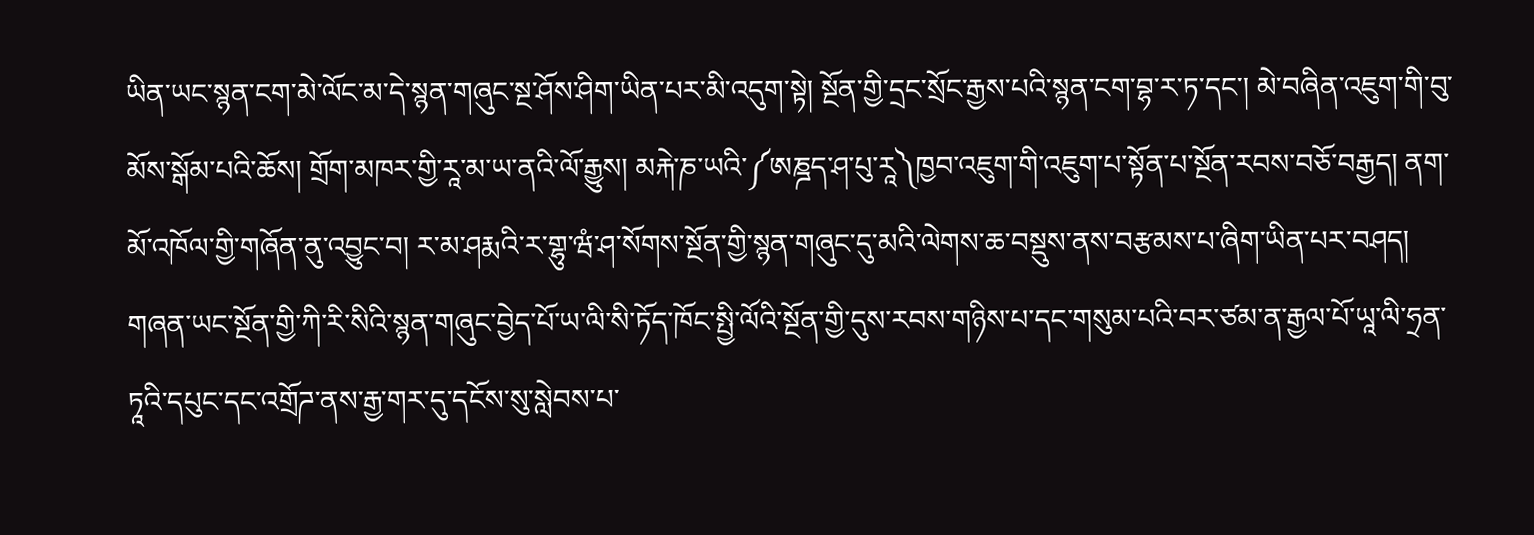ཡིན་ཡང་སྙན་ངག་མེ་ལོང་མ་དེ་སྙན་གཞུང་སྔ་ཤོས་ཤིག་ཡིན་པར་མི་འདུག་སྟེ། སྔོན་གྱི་དྲང་སྲོང་རྒྱས་པའི་སྙན་ངག་བྷ་ར་ཏ་དང་། མེ་བཞིན་འཇུག་གི་བུ་མོས་སྒོམ་པའི་ཆོས། གྲོག་མཁར་གྱི་རཱ་མ་ཡ་ནའི་ལོ་རྒྱུས། མརྐེ་ཎ་ཡའི་༼ཨཎྜད་ཤ་པུ་རཱ༽ཁྱབ་འཇུག་གི་འཇུག་པ་སྟོན་པ་སྔོན་རབས་བཅོ་བརྒྱད། ནག་མོ་འཁོལ་གྱི་གཞོན་ནུ་འབྱུང་བ། ར་མ་ཤརྨའི་ར་གྷུ་ཝཾ་ཤ་སོགས་སྔོན་གྱི་སྙན་གཞུང་དུ་མའི་ལེགས་ཆ་བསྡུས་ནས་བརྩམས་པ་ཞིག་ཡིན་པར་བཤད། གཞན་ཡང་སྔོན་གྱི་ཀི་རི་སིའི་སྙན་གཞུང་བྱེད་པོ་ཡ་ལི་སི་ཏོད་ཁོང་སྤྱི་ལོའི་སྔོན་གྱི་དུས་རབས་གཉིས་པ་དང་གསུམ་པའི་བར་ཙམ་ན་རྒྱལ་པོ་ཡཱ་ལི་ཧྲན་ཏཱའི་དཔུང་དང་འགྲོཌ་ནས་རྒྱ་གར་དུ་དངོས་སུ་སླེབས་པ་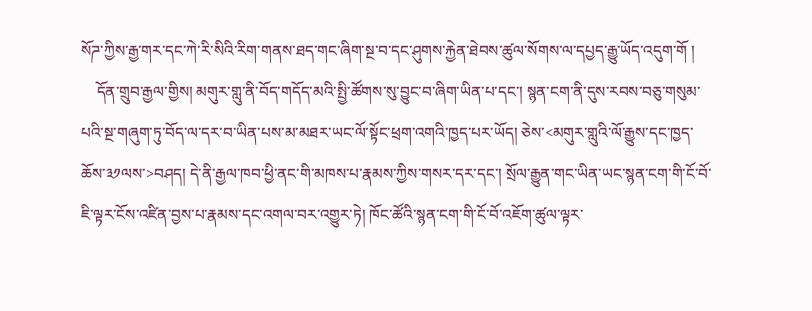སོཌ་ཀྱིས་རྒྱ་གར་དང་ཀེ་རི་སིའི་རིག་གནས་ཐད་གང་ཞིག་སྔ་བ་དང་ཤུགས་རྐྱེན་ཐེབས་ཚུལ་སོགས་ལ་དཔྱད་རྒྱུ་ཡོད་འདུག་གོ །
    དོན་གྲུབ་རྒྱལ་གྱིས། མགུར་གླུ་ནི་བོད་གདོད་མའི་སྤྱི་ཚོགས་སུ་བྱུང་བ་ཞིག་ཡིན་པ་དང་། སྙན་ངག་ནི་དུས་རབས་བཅུ་གསུམ་པའི་སྔ་གཞུག་ཏུ་བོད་ལ་དར་བ་ཡིན་པས་མ་མཐར་ཡང་ལོ་སྟོང་ཕྲག་འགའི་ཁྱད་པར་ཡོད། ཅེས་<མགུར་གླུའི་ལོ་རྒྱུས་དང་ཁྱད་ཆོས་༣༡ལས་>བཤད། དེ་ནི་རྒྱལ་ཁབ་ཕྱི་ནང་གི་མཁས་པ་རྣམས་ཀྱིས་གསར་དར་དང་། སྲོལ་རྒྱུན་གང་ཡིན་ཡང་སྙན་ངག་གི་ངོ་བོ་ཇི་ལྟར་ངོས་འཛིན་བྱས་པ་རྣམས་དང་འགལ་བར་འགྱུར་ཏེ། ཁོང་ཚོའི་སྙན་ངག་གི་ངོ་བོ་འཇོག་ཚུལ་ལྟར་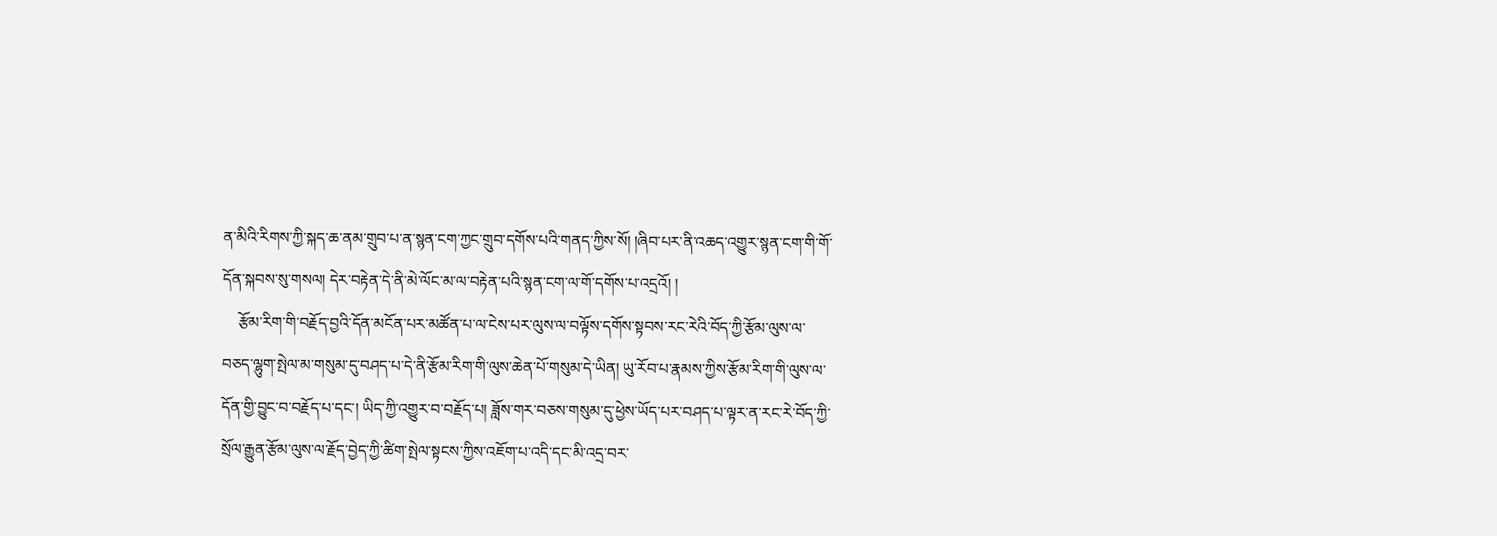ན་མིའི་རིགས་ཀྱི་སྐད་ཆ་ནམ་གྲུབ་པ་ན་སྙན་ངག་ཀྱང་གྲུབ་དགོས་པའི་གནད་ཀྱིས་སོ། །ཞིབ་པར་ནི་འཆད་འགྱུར་སྙན་ངག་གི་གོ་དོན་སྐབས་སུ་གསལ། དེར་བརྟེན་དེ་ནི་མེ་ལོང་མ་ལ་བརྟེན་པའི་སྙན་ངག་ལ་གོ་དགོས་པ་འདྲའོ། །
    རྩོམ་རིག་གི་བརྗོད་བྱའི་དོན་མངོན་པར་མཚོན་པ་ལ་ངེས་པར་ལུས་ལ་བལྟོས་དགོས་སྟབས་རང་རེའི་བོད་ཀྱི་རྩོམ་ལུས་ལ་བཅད་ལྷུག་སྤེལ་མ་གསུམ་དུ་བཤད་པ་དེ་ནི་རྩོམ་རིག་གི་ལུས་ཆེན་པོ་གསུམ་དེ་ཡིན། ཡུ་རོབ་པ་རྣམས་ཀྱིས་རྩོམ་རིག་གི་ལུས་ལ་དོན་གྱི་བྱུང་བ་བརྗོད་པ་དང་། ཡིད་ཀྱི་འགྱུར་བ་བརྗོད་པ། ཟློས་གར་བཅས་གསུམ་དུ་ཕྱེས་ཡོད་པར་བཤད་པ་ལྟར་ན་རང་རེ་བོད་ཀྱི་སྲོལ་རྒྱུན་རྩོམ་ལུས་ལ་རྗོད་བྱེད་ཀྱི་ཚིག་སྤེལ་སྟངས་ཀྱིས་འཇོག་པ་འདི་དང་མི་འདྲ་བར་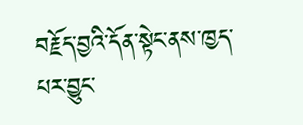བརྗོད་བྱའི་དོན་སྟེང་ནས་ཁྱད་པར་བྱུང་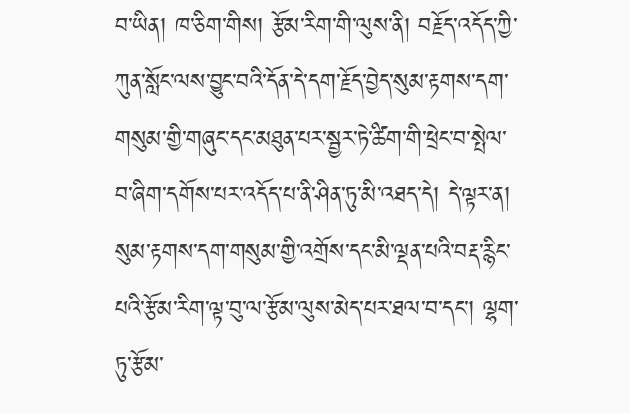བ་ཡིན། ཁ་ཅིག་གིས། རྩོམ་རིག་གི་ལུས་ནི། བརྗོད་འདོད་ཀྱི་ཀུན་སློང་ལས་བྱུང་བའི་དོན་དེ་དག་རྗོད་བྱེད་སུམ་རྟགས་དག་གསུམ་གྱི་གཞུང་དང་མཐུན་པར་སྦྱར་ཏེ་ཚིག་གི་ཕྲེང་བ་སྤེལ་བ་ཞིག་དགོས་པར་འདོད་པ་ནི་ཤིན་ཏུ་མི་འཐད་དེ། དེ་ལྟར་ན། སུམ་རྟགས་དག་གསུམ་གྱི་འགྲོས་དང་མི་ལྡན་པའི་བརྡ་རྙིང་པའི་རྩོམ་རིག་ལྟ་བུ་ལ་རྩོམ་ལུས་མེད་པར་ཐལ་བ་དང་། ལྷག་ཏུ་རྩོམ་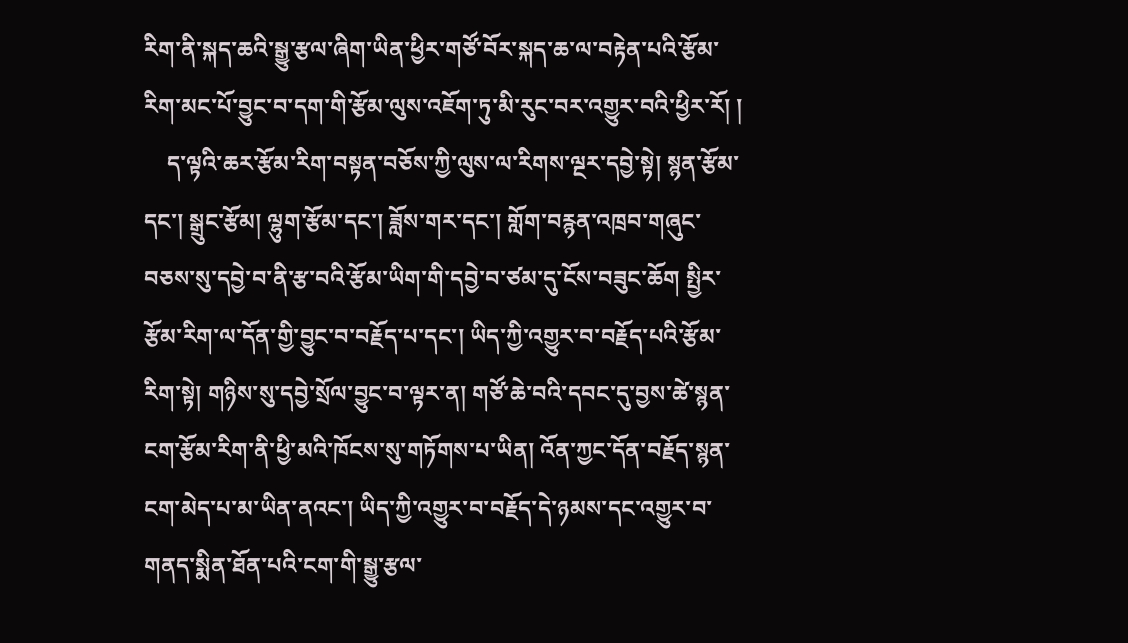རིག་ནི་སྐད་ཆའི་སྒྱུ་རྩལ་ཞིག་ཡིན་ཕྱིར་གཙོ་བོར་སྐད་ཆ་ལ་བརྟེན་པའི་རྩོམ་རིག་མང་པོ་བྱུང་བ་དག་གི་རྩོམ་ལུས་འཇོག་ཏུ་མི་རུང་བར་འགྱུར་བའི་ཕྱིར་རོ། །
    ད་ལྟའི་ཆར་རྩོམ་རིག་བསྟན་བཅོས་ཀྱི་ལུས་ལ་རིགས་ལྔར་དབྱེ་སྟེ། སྙན་རྩོམ་དང་། སྒྲུང་རྩོམ། ལྷུག་རྩོམ་དང་། ཟློས་གར་དང་། གློག་བརྙན་འཁྲབ་གཞུང་བཅས་སུ་དབྱེ་བ་ནི་རྩ་བའི་རྩོམ་ཡིག་གི་དབྱེ་བ་ཙམ་དུ་ངོས་བཟུང་ཆོག སྤྱིར་རྩོམ་རིག་ལ་དོན་གྱི་བྱུང་བ་བརྗོད་པ་དང་། ཡིད་ཀྱི་འགྱུར་བ་བརྗོད་པའི་རྩོམ་རིག་སྟེ། གཉིས་སུ་དབྱེ་སྲོལ་བྱུང་བ་ལྟར་ན། གཙོ་ཆེ་བའི་དབང་དུ་བྱས་ཚེ་སྙན་ངག་རྩོམ་རིག་ནི་ཕྱི་མའི་ཁོངས་སུ་གཏོགས་པ་ཡིན། འོན་ཀྱང་དོན་བརྗོད་སྙན་ངག་མེད་པ་མ་ཡིན་ནའང་། ཡིད་ཀྱི་འགྱུར་བ་བརྗོད་དེ་ཉམས་དང་འགྱུར་བ་གནད་སྨིན་ཐོན་པའི་ངག་གི་སྒྱུ་རྩལ་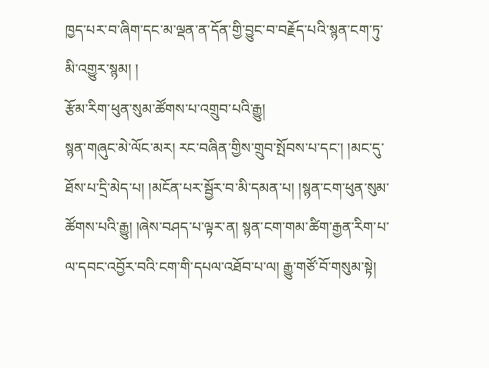ཁྱད་པར་བ་ཞིག་དང་མ་ལྡན་ན་དོན་གྱི་བྱུང་བ་བརྗོད་པའི་སྙན་ངག་ཏུ་མི་འགྱུར་སྙམ། །
རྩོམ་རིག་ཕུན་སུམ་ཚོགས་པ་འགྲུབ་པའི་རྒྱུ།
སྙན་གཞུང་མེ་ལོང་མར། རང་བཞིན་གྱིས་གྲུབ་སྤོབས་པ་དང་། །མང་དུ་ཐོས་པ་དྲི་མེད་པ། །མངོན་པར་སྦྱོར་བ་མི་དམན་པ། །སྙན་ངག་ཕུན་སུམ་ཚོགས་པའི་རྒྱུ། །ཞེས་བཤད་པ་ལྟར་ན། སྙན་ངག་གམ་ཚིག་རྒྱན་རིག་པ་ལ་དབང་འབྱོར་བའི་ངག་གི་དཔལ་འཐོབ་པ་ལ། རྒྱུ་གཙོ་བོ་གསུམ་སྟེ།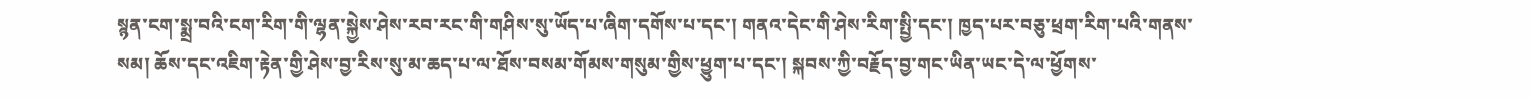སྙན་ངག་སྨྲ་བའི་ངག་རིག་གི་ལྷན་སྐྱེས་ཤེས་རབ་རང་གི་གཤིས་སུ་ཡོད་པ་ཞིག་དགོས་པ་དང་། གནའ་དེང་གི་ཤེས་རིག་སྤྱི་དང་། ཁྱད་པར་བཅུ་ཕྲག་རིག་པའི་གནས་སམ། ཆོས་དང་འཇིག་རྟེན་གྱི་ཤེས་བྱ་རིས་སུ་མ་ཆད་པ་ལ་ཐོས་བསམ་གོམས་གསུམ་གྱིས་ཕྱུག་པ་དང་། སྐབས་ཀྱི་བརྗོད་བྱ་གང་ཡིན་ཡང་དེ་ལ་ཕྱོགས་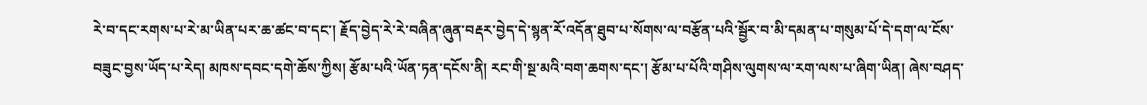རེ་བ་དང་རགས་པ་རེ་མ་ཡིན་པར་ཆ་ཚང་བ་དང་། རྗོད་བྱེད་རེ་རེ་བཞིན་ཞུན་བརྡར་བྱེད་དེ་སྙན་རོ་འདོན་ཐུབ་པ་སོགས་ལ་བརྩོན་པའི་སྦྱོར་བ་མི་དམན་པ་གསུམ་པོ་དེ་དག་ལ་ངོས་བཟུང་བྱས་ཡོད་པ་རེད། མཁས་དབང་དགེ་ཆོས་ཀྱིས། རྩོམ་པའི་ཡོན་ཏན་དངོས་ནི། རང་གི་སྔ་མའི་བག་ཆགས་དང་། རྩོམ་པ་པོའི་གཤིས་ལུགས་ལ་རག་ལས་པ་ཞིག་ཡིན། ཞེས་བཤད་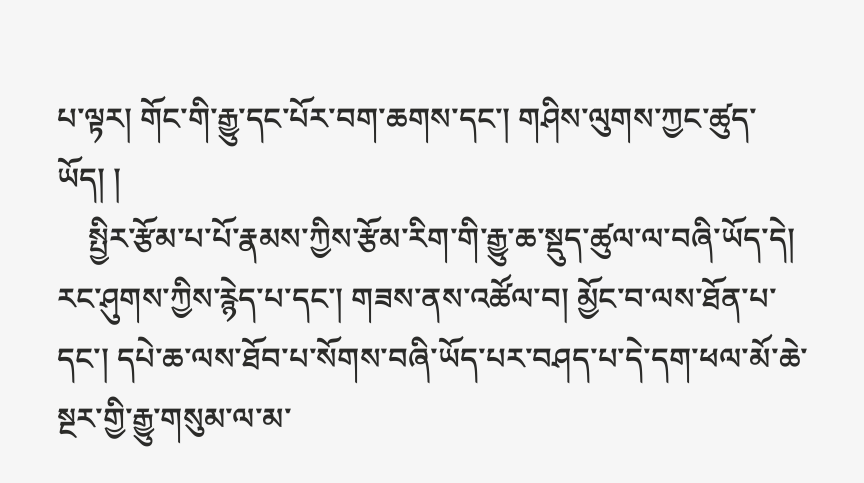པ་ལྟར། གོང་གི་རྒྱུ་དང་པོར་བག་ཆགས་དང་། གཤིས་ལུགས་ཀྱང་ཚུད་ཡོད། །
    སྤྱིར་རྩོམ་པ་པོ་རྣམས་ཀྱིས་རྩོམ་རིག་གི་རྒྱུ་ཆ་སྡུད་ཚུལ་ལ་བཞི་ཡོད་དེ། རང་ཤུགས་ཀྱིས་རྙེད་པ་དང་། གཟས་ནས་འཚོལ་བ། མྱོང་བ་ལས་ཐོན་པ་དང་། དཔེ་ཆ་ལས་ཐོབ་པ་སོགས་བཞི་ཡོད་པར་བཤད་པ་དེ་དག་ཕལ་མོ་ཆེ་སྔར་གྱི་རྒྱུ་གསུམ་ལ་མ་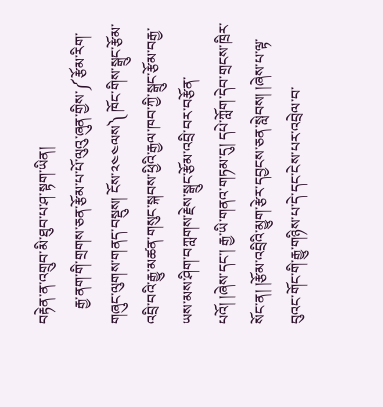བརྟེན་ན་འགྲུབ་མི་ཐུབ་པ་ཤ་སྟག་ཡིན།
    རྒྱ་ནག་གི་གྲགས་ཅན་རྩོམ་པ་པོ་ལུའུ་ཞུན་གྱིས་༼རྩོམ་རིག་གཞུང་ལུགས་གནད་བསྡུས། ངོས་༢༤༤ལས༽ ཁོང་གིས་སྒྲུང་རྩོམ་འབྲི་བའི་རྒྱུ་མཚན་གསུང་སྐབས་ཕྱིའི་རྒྱལ་ཁབ་ཀྱི་སྒྲུང་རྩོམ་བརྒྱ་ཡས་མས་ཤིག་བཀླགས་རྗེས་སྒྲུང་རྩོམ་འབྲི་བར་བརྩོན་པའོ། །ཞེས་དང་། རྒྱ་ཡི་གནའ་གཏམ་དུ། དཔེ་ཀློག་དེབ་གྲངས་ཁྲིར་སོང་ན། །རྩོམ་འབྲིའི་མྱུག་རྩེར་དབྱངས་ཅན་སླེབས། །ཞེས་པ་ལྟ་བུའང་གོང་གི་རྒྱུ་གཉིས་པ་དེ་དང་ངེས་པར་འབྲེལ་བ་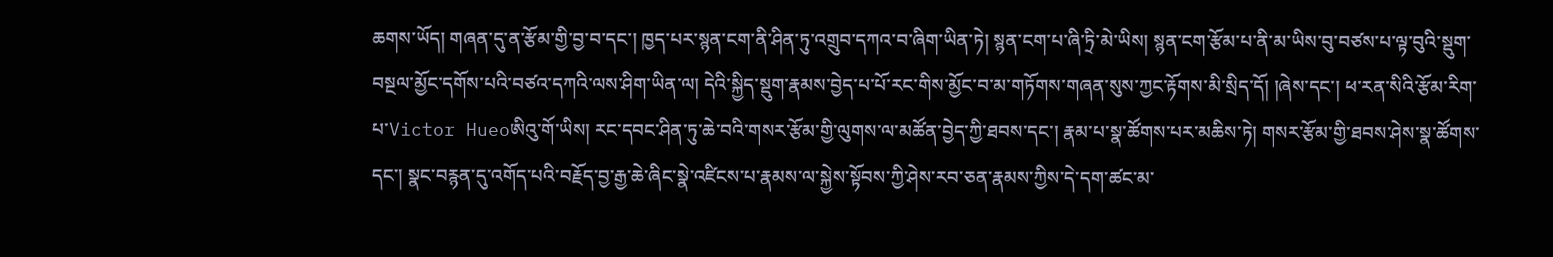ཆགས་ཡོད། གཞན་དུ་ན་རྩོམ་གྱི་བྱ་བ་དང་། ཁྱད་པར་སྙན་ངག་ནི་ཤིན་ཏུ་འགྲུབ་དཀའ་བ་ཞིག་ཡིན་ཏེ། སྙན་ངག་པ་ཞི་ཏྲི་མེ་ཡིས། སྙན་ངག་རྩོམ་པ་ནི་མ་ཡིས་བུ་བཙས་པ་ལྟ་བུའི་སྡུག་བསྔལ་མྱོང་དགོས་པའི་བཙའ་དཀའི་ལས་ཤིག་ཡིན་ལ། དེའི་སྐྱིད་སྡུག་རྣམས་བྱེད་པ་པོ་རང་གིས་མྱོང་བ་མ་གཏོགས་གཞན་སུས་ཀྱང་རྟོགས་མི་སྲིད་དོ། །ཞེས་དང་། ཕ་རན་སིའི་རྩོམ་རིག་པ་Victor Hueoཨིའུ་གོ་ཡིས། རང་དབང་ཤིན་ཏུ་ཆེ་བའི་གསར་རྩོམ་གྱི་ལུགས་ལ་མཚོན་བྱེད་ཀྱི་ཐབས་དང་། རྣམ་པ་སྣ་ཚོགས་པར་མཆིས་ཏེ། གསར་རྩོམ་གྱི་ཐབས་ཤེས་སྣ་ཚོགས་དང་། སྣང་བརྙན་དུ་འགོད་པའི་བརྗོད་བྱ་རྒྱ་ཆེ་ཞིང་སྣེ་འཛིངས་པ་རྣམས་ལ་སྐྱེས་སྟོབས་ཀྱི་ཤེས་རབ་ཅན་རྣམས་ཀྱིས་དེ་དག་ཚང་མ་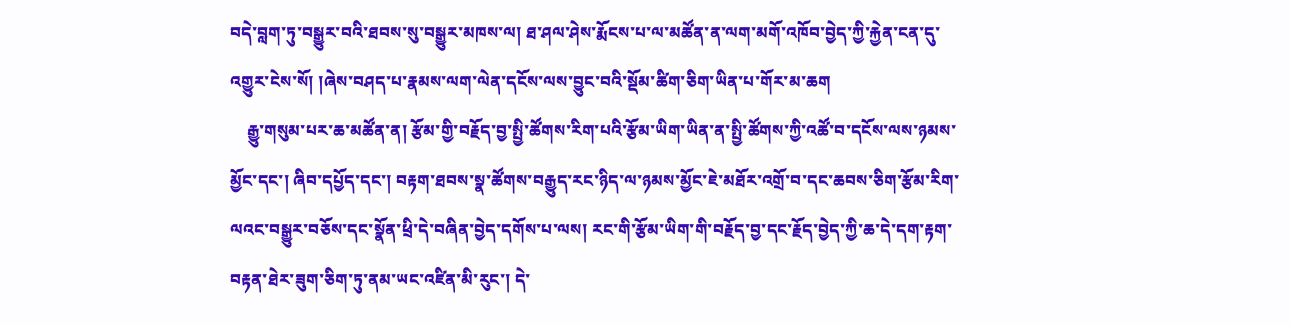བདེ་བླག་ཏུ་བསྒྱུར་བའི་ཐབས་སུ་བསྒྱུར་མཁས་ལ། ཐ་ཤལ་ཤེས་རྨོངས་པ་ལ་མཚོན་ན་ལག་མགོ་འཁོབ་བྱེད་ཀྱི་རྐྱེན་ངན་དུ་འགྱུར་ངེས་སོ། །ཞེས་བཤད་པ་རྣམས་ལག་ལེན་དངོས་ལས་བྱུང་བའི་སྡོམ་ཚིག་ཅིག་ཡིན་པ་གོར་མ་ཆག
    རྒྱུ་གསུམ་པར་ཆ་མཚོན་ན། རྩོམ་གྱི་བརྗོད་བྱ་སྤྱི་ཚོགས་རིག་པའི་རྩོམ་ཡིག་ཡིན་ན་སྤྱི་ཚོགས་ཀྱི་འཚོ་བ་དངོས་ལས་ཉམས་མྱོང་དང་། ཞིབ་དཔྱོད་དང་། བརྟག་ཐབས་སྣ་ཚོགས་བརྒྱུད་རང་ཉིད་ལ་ཉམས་མྱོང་ཇེ་མཐོར་འགྲོ་བ་དང་ཆབས་ཅིག་རྩོམ་རིག་ལའང་བསྒྱུར་བཅོས་དང་སྣོན་ཕྲི་དེ་བཞིན་བྱེད་དགོས་པ་ལས། རང་གི་རྩོམ་ཡིག་གི་བརྗོད་བྱ་དང་རྗོད་བྱེད་ཀྱི་ཆ་དེ་དག་རྟག་བརྟན་ཐེར་ཟུག་ཅིག་ཏུ་ནམ་ཡང་འཛིན་མི་རུང་། དེ་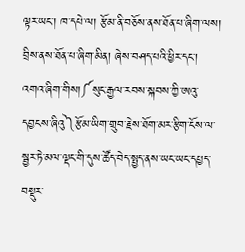ལྟར་ཡང་། ཁ་དཔེ་ལ། རྩོམ་ནི་བཅོས་ནས་ཐོན་པ་ཞིག་ལས། བྲིས་ནས་ཐོན་པ་ཞིག་མིན། ཞེས་བཤད་པའི་ཕྱིར་དང་། འགའ་ཞིག་གིས།༼སུང་རྒྱལ་རབས་སྐབས་ཀྱི་ཨའུ་དབྱངས་ཞིའུ༽རྩོམ་ཡིག་གྲུབ་རྗེས་ཐོག་མར་རྩིག་ངོས་ལ་སྦྱར་ཏེ་མལ་ལྡང་གི་དུས་ཚོད་བེད་སྤྱད་ནས་ཡང་ཡང་དཔྱད་བསྡུར་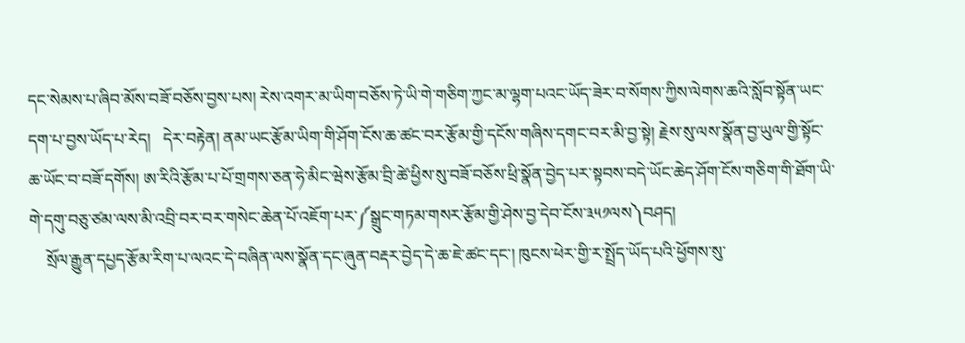དང་སེམས་པ་ཞིབ་མོས་བཟོ་བཅོས་བྱས་པས། རེས་འགར་མ་ཡིག་བཅོས་ཏེ་ཡི་གེ་གཅིག་ཀྱང་མ་ལྷག་པའང་ཡོད་ཟེར་བ་སོགས་ཀྱིས་ལེགས་ཆའི་སློབ་སྟོན་ཡང་དག་པ་བྱས་ཡོད་པ་རེད།   དེར་བརྟེན། ནམ་ཡང་རྩོམ་ཡིག་གི་ཤོག་ངོས་ཆ་ཚང་བར་རྩོམ་གྱི་དངོས་གཞིས་དགང་བར་མི་བྱ་སྟེ། རྗེས་སུ་ལས་སྣོན་བྱ་ཡུལ་གྱི་སྟོང་ཆ་ཡོང་བ་བཟོ་དགོས། ཨ་རིའི་རྩོམ་པ་པོ་གྲགས་ཅན་ཧེ་མིང་ཝེས་རྩོམ་བྲི་ཚེ་ཕྱིས་སུ་བཟོ་བཅོས་ཕྲི་སྣོན་བྱེད་པར་སྟབས་བདེ་ཡོང་ཆེད་ཤོག་ངོས་གཅིག་གི་ཐོག་ཡི་གེ་དགུ་བཅུ་ཙམ་ལས་མི་འབྲི་བར་བར་གསེང་ཆེན་པོ་འཇོག་པར་༼སྒྲུང་གཏམ་གསར་རྩོམ་གྱི་ཤེས་བྱ་དེབ་ངོས་༣༥༡ལས༽བཤད།
    སྲོལ་རྒྱུན་དཔྱད་རྩོམ་རིག་པ་ལའང་དེ་བཞིན་ལས་སྣོན་དང་ཞུན་བརྡར་བྱེད་དེ་ཆ་ཇེ་ཚང་དང་། ཁུངས་ཕེར་གྱི་ར་སྤྲོད་ཡོད་པའི་ཕྱོགས་སུ་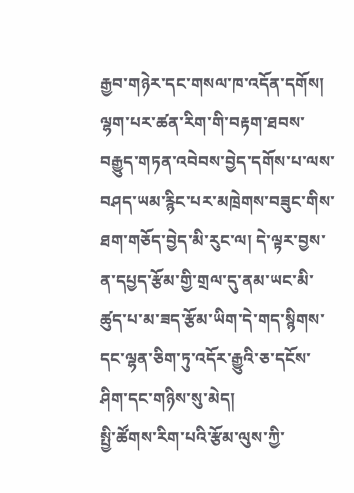རྒྱབ་གཉེར་དང་གསལ་ཁ་འདོན་དགོས། ལྷག་པར་ཚན་རིག་གི་བརྟག་ཐབས་བརྒྱུད་གཏན་འབེབས་བྱེད་དགོས་པ་ལས་བཤད་ཡམ་རྙིང་པར་མཁྲེགས་བཟུང་གིས་ཐག་གཅོད་བྱེད་མི་རུང་ལ། དེ་ལྟར་བྱས་ན་དཔྱད་རྩོམ་གྱི་གྲལ་དུ་ནམ་ཡང་མི་ཚུད་པ་མ་ཟད་རྩོམ་ཡིག་དེ་གད་སྙིགས་དང་ལྷན་ཅིག་ཏུ་འདོར་རྒྱུའི་ཅ་དངོས་ཤིག་དང་གཉིས་སུ་མེད།
སྤྱི་ཚོགས་རིག་པའི་རྩོམ་ལུས་ཀྱི་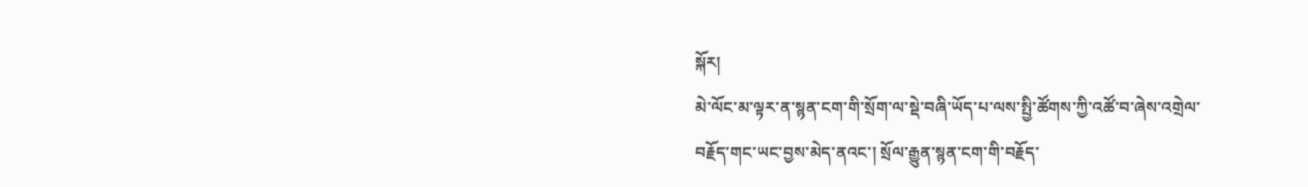སྐོར།
མེ་ལོང་མ་ལྟར་ན་སྙན་ངག་གི་སྲོག་ལ་སྡེ་བཞི་ཡོད་པ་ལས་སྤྱི་ཚོགས་ཀྱི་འཚོ་བ་ཞེས་འགྲེལ་བརྗོད་གང་ཡང་བྱས་མེད་ནའང་། སྲོལ་རྒྱུན་སྙན་ངག་གི་བརྗོད་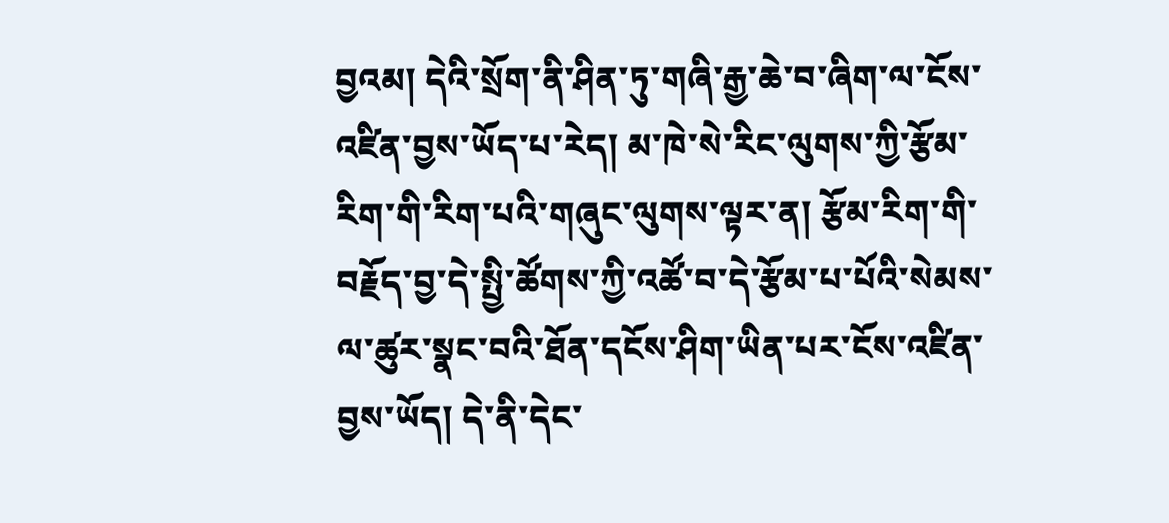བྱའམ། དེའི་སྲོག་ནི་ཤིན་ཏུ་གཞི་རྒྱ་ཆེ་བ་ཞིག་ལ་ངོས་འཛིན་བྱས་ཡོད་པ་རེད། མ་ཁེ་སེ་རིང་ལུགས་ཀྱི་རྩོམ་རིག་གི་རིག་པའི་གཞུང་ལུགས་ལྟར་ན། རྩོམ་རིག་གི་བརྗོད་བྱ་དེ་སྤྱི་ཚོགས་ཀྱི་འཚོ་བ་དེ་རྩོམ་པ་པོའི་སེམས་ལ་ཚུར་སྣང་བའི་ཐོན་དངོས་ཤིག་ཡིན་པར་ངོས་འཛིན་བྱས་ཡོད། དེ་ནི་དེང་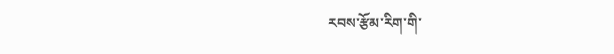རབས་རྩོམ་རིག་གི་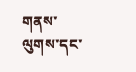གནས་ལུགས་དང་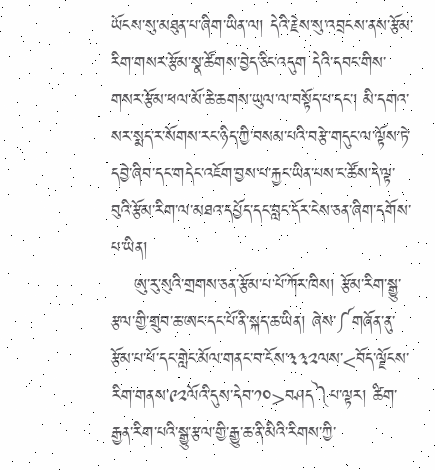ཡོངས་སུ་མཐུན་པ་ཞིག་ཡིན་ལ། དེའི་རྗེས་སུ་འབྲངས་ནས་རྩོམ་རིག་གསར་རྩོམ་སྣ་ཚོགས་བྱེད་ཅིང་འདུག དེའི་དབང་གིས་གསར་རྩོམ་ཕལ་མོ་ཆེ་ཆགས་ཡུལ་ལ་བསྟོད་པ་དང་། མི་དགའ་སར་སྨད་ར་སོགས་རང་ཉིད་ཀྱི་བསམ་པའི་བརྩེ་གདུང་ལ་ལྟོས་ཏེ་དབྱེ་ཞིབ་དང་གདེང་འཇོག་བྱས་པ་རྐྱང་ཡིན་པས་ང་ཚོས་དེ་ལྟ་བུའི་རྩོམ་རིག་ལ་མཐའ་དཔྱོད་དང་བླང་དོར་ངེས་ཅན་ཞིག་དགོས་པ་ཡིན།
    ཨུ་རུ་སུའི་གྲགས་ཅན་རྩོམ་པ་པོ་ཀོར་ཁིས། རྩོམ་རིག་སྒྱུ་རྩལ་གྱི་གྲུབ་ཆ་ཨང་དང་པོ་ནི་སྐད་ཆ་ཡིན། ཞེས་༼གཞོན་ནུ་རྩོམ་པ་པོ་དང་གླེང་མོལ་གནང་བ་ངོས་༣༣༢ལས་<བོད་ལྗོངས་རིག་གནས་༩༢ལོའི་དུས་དེབ་༡༠>བཤད༽པ་ལྟར། ཚིག་རྒྱན་རིག་པའི་སྒྱུ་རྩལ་གྱི་རྒྱུ་ཆ་ནི་མིའི་རིགས་ཀྱི་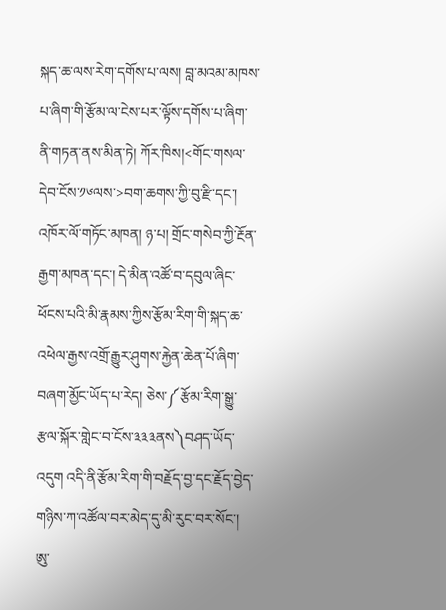སྐད་ཆ་ལས་རེག་དགོས་པ་ལས། བླ་མའམ་མཁས་པ་ཞིག་གི་རྩོམ་ལ་ངེས་པར་ལྟོས་དགོས་པ་ཞིག་ནི་གཏན་ནས་མིན་ཏེ། ཀོར་ཁིས།<གོང་གསལ་དེབ་ངོས་༡༦ལས་>བག་ཆགས་ཀྱི་བུ་རྫི་དང་། འཁོར་ལོ་གཏོང་མཁན། ཉ་པ། གྲོང་གསེབ་ཀྱི་རྔོན་རྒྱག་མཁན་དང་། དེ་མིན་འཚོ་བ་དབུལ་ཞིང་ཕོངས་པའི་མི་རྣམས་ཀྱིས་རྩོམ་རིག་གི་སྐད་ཆ་འཕེལ་རྒྱས་འགྲོ་རྒྱུར་ཤུགས་རྐྱེན་ཆེན་པོ་ཞིག་བཞག་མྱོང་ཡོད་པ་རེད། ཅེས་༼རྩོམ་རིག་སྒྱུ་རྩལ་སྐོར་གླེང་བ་ངོས་༣༣༣ནས༽བཤད་ཡོད་འདུག འདི་ནི་རྩོམ་རིག་གི་བརྗོད་བྱ་དང་རྗོད་བྱེད་གཉིས་ཀ་འཚོལ་བར་མེད་དུ་མི་རུང་བར་སོང་། ཨུ་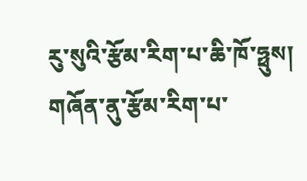རུ་སུའི་རྩོམ་རིག་པ་ཆི་ཁོ་ཧྥུས། གཞོན་ནུ་རྩོམ་རིག་པ་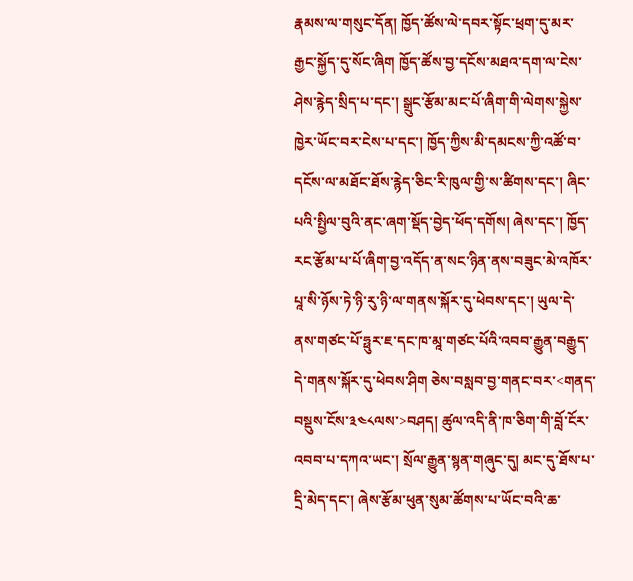རྣམས་ལ་གསུང་དོན། ཁྱོད་ཚོས་ལེ་དབར་སྟོང་ཕྲག་དུ་མར་རྒྱང་སྐྱོད་དུ་སོང་ཞིག ཁྱོད་ཚོས་བྱ་དངོས་མཐའ་དག་ལ་ངེས་ཤེས་རྙེད་སྲིད་པ་དང་། སྒྲུང་རྩོམ་མང་པོ་ཞིག་གི་ལེགས་སྐྱེས་ཁྱེར་ཡོང་བར་ངེས་པ་དང་། ཁྱོད་ཀྱིས་མི་དམངས་ཀྱི་འཚོ་བ་དངོས་ལ་མཐོང་ཐོས་རྙེད་ཅིང་རི་ཁུལ་གྱི་ས་ཚིགས་དང་། ཞིང་པའི་སྤྱིལ་བུའི་ནང་ཞག་སྡོད་བྱེད་ཕོད་དགོས། ཞེས་དང་། ཁྱོད་རང་རྩོམ་པ་པོ་ཞིག་བྱ་འདོད་ན་སང་ཉིན་ནས་བཟུང་མེ་འཁོར་པཱ་སི་ཉོས་ཏེ་ཉི་རུ་ཉི་ལ་གནས་སྐོར་དུ་ཕེབས་དང་། ཡུལ་དེ་ནས་གཙང་པོ་ཧྥུར་ཇ་དང་ཁ་མཱ་གཙང་པོའི་འབབ་རྒྱུན་བརྒྱུད་དེ་གནས་སྐོར་དུ་ཕེབས་ཤིག ཅེས་བསླབ་བྱ་གནང་བར་<གནད་བསྡུས་ངོས་༣༤༨ལས་>བཤད། ཚུལ་འདི་ནི་ཁ་ཅིག་གི་བློ་ངོར་འབབ་པ་དཀའ་ཡང་། སྲོལ་རྒྱུན་སྙན་གཞུང་དུ། མང་དུ་ཐོས་པ་དྲི་མེད་དང་། ཞེས་རྩོམ་ཕུན་སུམ་ཚོགས་པ་ཡོང་བའི་ཆ་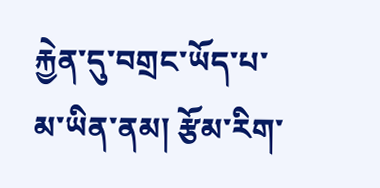རྐྱེན་དུ་བགྲང་ཡོད་པ་མ་ཡིན་ནམ། རྩོམ་རིག་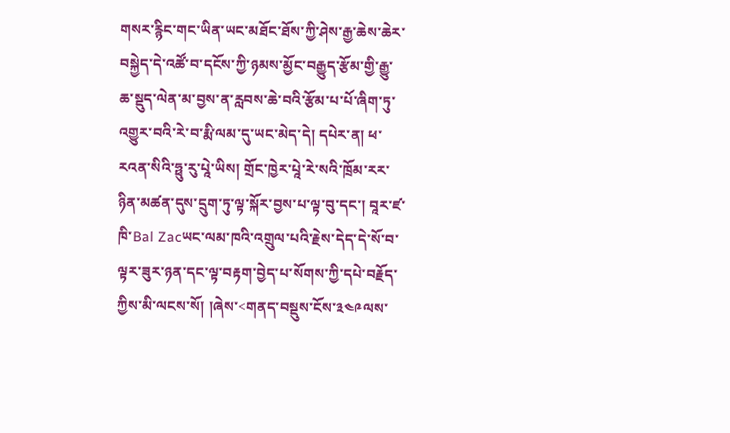གསར་རྙིང་གང་ཡིན་ཡང་མཐོང་ཐོས་ཀྱི་ཤེས་རྒྱ་ཆེས་ཆེར་བསྐྱེད་དེ་འཚོ་བ་དངོས་ཀྱི་ཉམས་མྱོང་བརྒྱུད་རྩོམ་གྱི་རྒྱུ་ཆ་སྡུད་ལེན་མ་བྱས་ན་རླབས་ཆེ་བའི་རྩོམ་པ་པོ་ཞིག་ཏུ་འགྱུར་བའི་རེ་བ་རྨི་ལམ་དུ་ཡང་མེད་དེ། དཔེར་ན། ཕ་རའན་སིའི་ཧྥུ་རུ་པཱེ་ཡིས། གྲོང་ཁྱེར་པཱེ་རེ་སའི་ཁྲོམ་རར་ཉིན་མཚན་དུས་དྲུག་ཏུ་ལྟ་སྐོར་བྱས་པ་ལྟ་བུ་དང་། བཱར་ཛ་ཁི་Bal Zacཡང་ལམ་ཁའི་འགྲུལ་པའི་རྗེས་དེད་དེ་སོ་བ་ལྟར་ཟུར་ཉན་དང་ལྟ་བརྟག་བྱེད་པ་སོགས་ཀྱི་དཔེ་བརྗོད་ཀྱིས་མི་ལངས་སོ། །ཞེས་<གནད་བསྡུས་ངོས་༣༤༩ལས་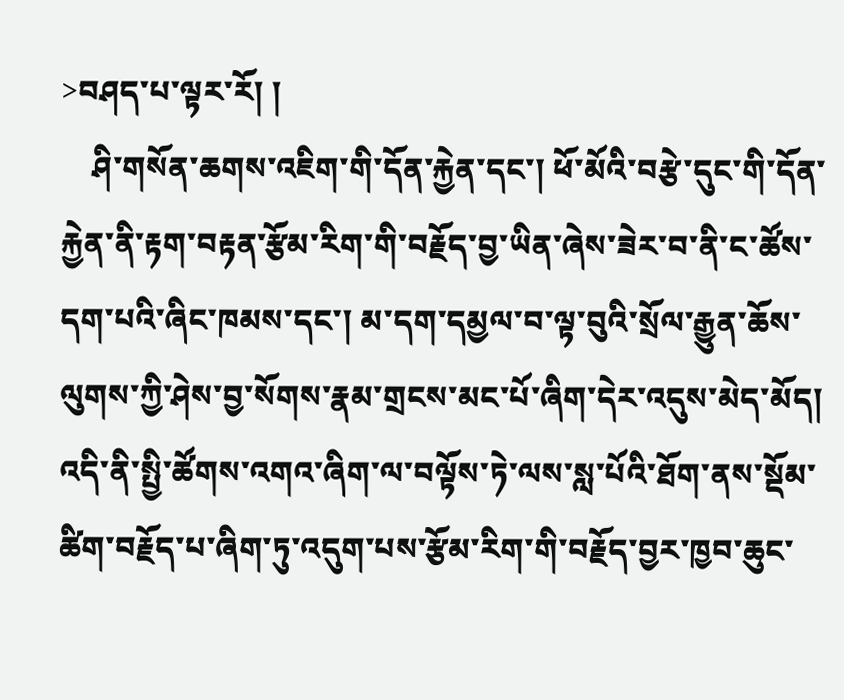>བཤད་པ་ལྟར་རོ། །
    ཤི་གསོན་ཆགས་འཇིག་གི་དོན་རྐྱེན་དང་། ཕོ་མོའི་བརྩེ་དུང་གི་དོན་རྐྱེན་ནི་རྟག་བརྟན་རྩོམ་རིག་གི་བརྗོད་བྱ་ཡིན་ཞེས་ཟེར་བ་ནི་ང་ཚོས་དག་པའི་ཞིང་ཁམས་དང་། མ་དག་དམྱལ་བ་ལྟ་བུའི་སྲོལ་རྒྱུན་ཆོས་ལུགས་ཀྱི་ཤེས་བྱ་སོགས་རྣམ་གྲངས་མང་པོ་ཞིག་དེར་འདུས་མེད་མོད། འདི་ནི་སྤྱི་ཚོགས་འགའ་ཞིག་ལ་བལྟོས་ཏེ་ལས་སླ་པོའི་ཐོག་ནས་སྡོམ་ཚིག་བརྗོད་པ་ཞིག་ཏུ་འདུག་པས་རྩོམ་རིག་གི་བརྗོད་བྱར་ཁྱབ་ཆུང་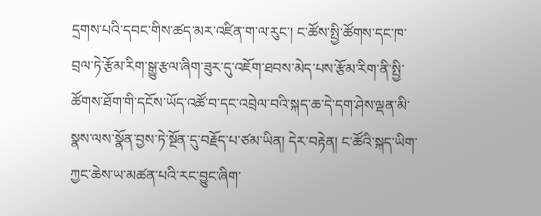དྲགས་པའི་དབང་གིས་ཚད་མར་འཛིན་ག་ལ་རུང་། ང་ཚོས་སྤྱི་ཚོགས་དང་ཁ་བྲལ་ཏེ་རྩོམ་རིག་སྒྱུ་རྩལ་ཞིག་ཟུར་དུ་འཇོག་ཐབས་མེད་པས་རྩོམ་རིག་ནི་སྤྱི་ཚོགས་ཐོག་གི་དངོས་ཡོད་འཚོ་བ་དང་འབྲེལ་བའི་སྐད་ཆ་དེ་དག་ཤེས་ལྡན་མི་སྣས་ལས་སྣོན་བྱས་ཏེ་སྔོན་དུ་བརྗོད་པ་ཙམ་ཡིན། དེར་བརྟེན། ང་ཚོའི་སྐད་ཡིག་ཀྱང་ཆེས་ཡ་མཚན་པའི་རང་བྱུང་ཞིག་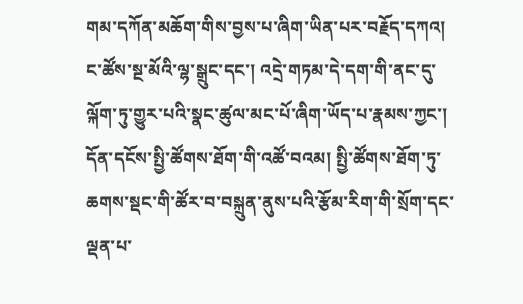གམ་དཀོན་མཆོག་གིས་བྱས་པ་ཞིག་ཡིན་པར་བརྗོད་དཀའ། ང་ཚོས་སྔ་མོའི་ལྷ་སྒྲུང་དང་། འདྲེ་གཏམ་དེ་དག་གི་ནང་དུ་ལྐོག་ཏུ་གྱུར་པའི་སྣང་ཚུལ་མང་པོ་ཞིག་ཡོད་པ་རྣམས་ཀྱང་། དོན་དངོས་སྤྱི་ཚོགས་ཐོག་གི་འཚོ་བའམ། སྤྱི་ཚོགས་ཐོག་ཏུ་ཆགས་སྡང་གི་ཚོར་བ་བསྐྲུན་ནུས་པའི་རྩོམ་རིག་གི་སྲོག་དང་ལྡན་པ་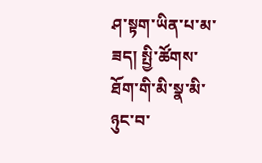ཤ་སྟག་ཡིན་པ་མ་ཟད། སྤྱི་ཚོགས་ཐོག་གི་མི་སྣ་མི་ཉུང་བ་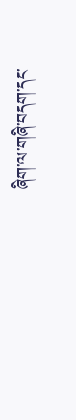ཞིག་ལ་གཞི་བདག་དང་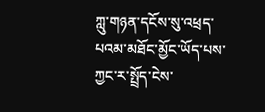ཀླུ་གཉན་དངོས་སུ་འཕྲད་པའམ་མཐོང་མྱོང་ཡོད་པས་ཀྱང་ར་སྤྲོད་ངེས་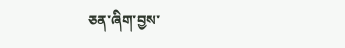ཅན་ཞིག་བྱས་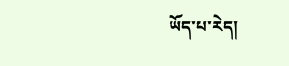ཡོད་པ་རེད།